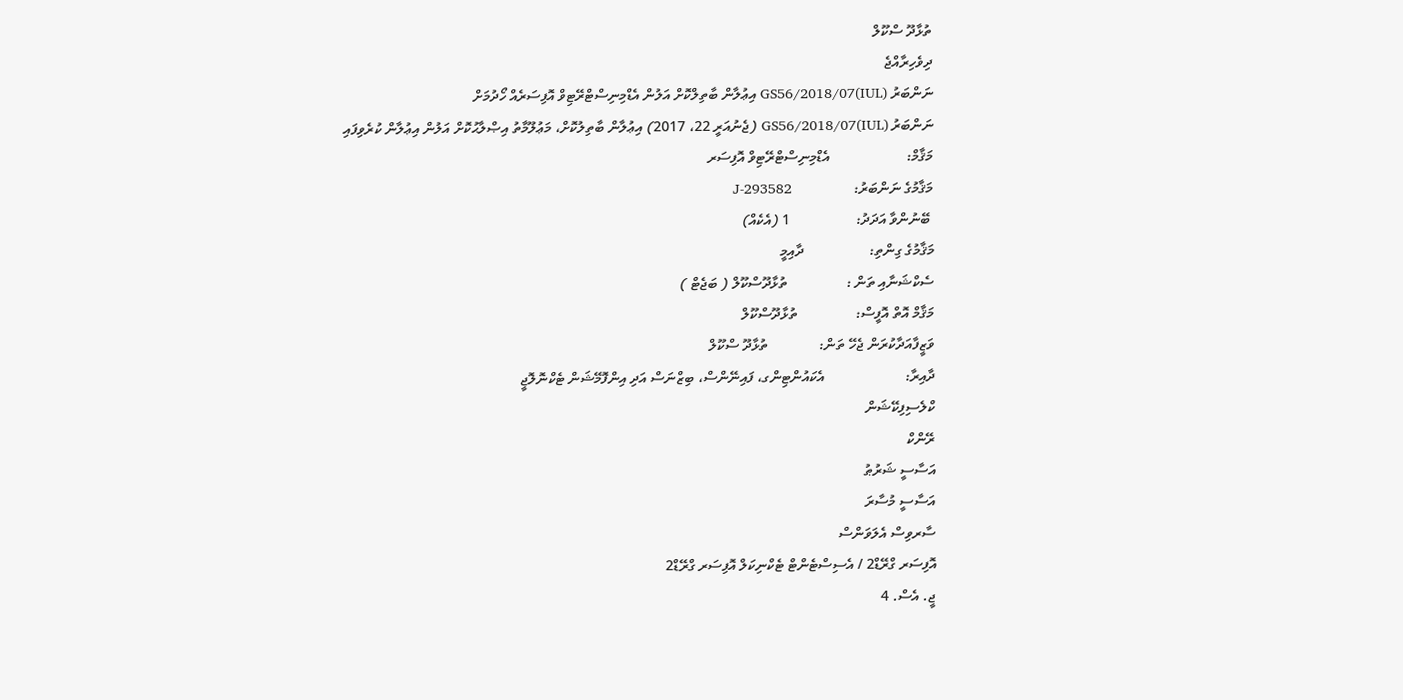ތުޅާދޫ ސްކޫލް
ދިވެހިރާއްޖެ
ނަންބަރު (IUL)GS56/2018/07 އިޢުލާން ބާތިލްކޮށް އަލުން އެޑްމިނިސްޓްރޭޓިވް އޮފިސަރެއް ހޯދުމަށް
ނަންބަރު (IUL)GS56/2018/07 (ޖެނުއަރީ 22، 2017) އިޢުލާން ބާތިލުކޮށް، މަޢުލޫމާތު އިޞްލާޙުކޮށް އަލުން އިޢުލާން ކުރެވިފައި
މަޤާމް:                     އެޑްމިނިސްޓްރޭޓިވް އޮފިސަރ
މަޤާމުގެ ނަންބަރު:                 J-293582
 ބޭނުންވާ އަދަދު:                  1 (އެކެއް)
މަޤާމުގެ ގިންތި:                  ދާއިމީ
ސެކްޝަނާއި ތަން :                ތުޅާދޫސްކޫލް ( ބަޖެޓް )
މަޤާމް އޮތް އޮފީސް:                ތުޅާދޫސްކޫލް
ވަޒީފާއަދާކުރަން ޖެހޭ ތަން:              ތުޅާދޫ ސްކޫލް
ދާއިރާ:                      އެކައުންޓިންގ، ފައިނޭންސް، ބިޒްނަސް އަދި އިންފޮމޭޝަން ޓެކްނޮލޮޖީ
ކްލެސިފިކޭޝަން
ރޭންކް
އަސާސީ ޝަރުޠު
އަސާސީ މުސާރަ
ސާރވިސް އެލަވަންސް
އޮފިސަރ ގްރޭޑް2 / އެސިސްޓެންޓް ޓެކްނިކަލް އޮފިސަރ ގްރޭޑް2
ޖީ. އެސް. 4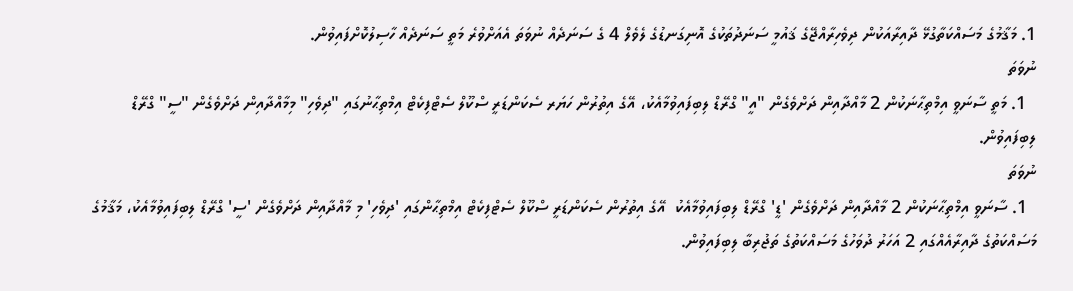1. މަޤާމުގެ މަސައްކަތާގުޅޭ ދާއިރާއަކުން ދިވެހިރާއްޖޭގެ ޤައުމީ ސަނަދުތަކުގެ އޮނިގަނޑުގެ ލެވެލް 4 ގެ ސަނަދެއް ނުވަތަ އެއަށްވުރެ މަތީ ސަނަދެއް ހާސިލުކޮށްފައިވުން.
ނުވަތަ
  1. މަތީ ސާނަވީ އިމްތިޙާނަކުން 2 މާއްދާއިން ދަށްވެގެން "އީ" ގްރޭޑް ލިބިފައިވުމާއެކު، އޭގެ އިތުރުން ހަޔަރ ސެކަންޑަރީ ސްކޫލް ސެޓްފިކެޓް އިމްތިޙާނުގައި "ދިވެހި" މިމާއްދާއިން ދަށްވެގެން "ސީ" ގްރޭޑް ލިބިފައިވުން.
ނުވަތަ
  1. ސާނަވީ އިމްތިޙާނަކުން 2 މާއްދާއިން ދަށްވެގެން 'ޑީ' ގްރޭޑް ލިބިފައިވުމާއެކު  އޭގެ އިތުރުން ސެކަންޑަރީ ސްކޫލް ސެޓްފިކެޓް އިމްތިޙާންގައި 'ދިވެހި' މި މާއްދާއިން ދަށްވެގެން 'ސީ' ގްރޭޑް ލިބިފައިވުމާއެކު، މަޤާމުގެ މަސައްކަތުގެ ދާއިރާއެއްގައި 2 އަހަރު ދުވަހުގެ މަސައްކަތުގެ ތަޖުރިބާ ލިބިފައިވުން.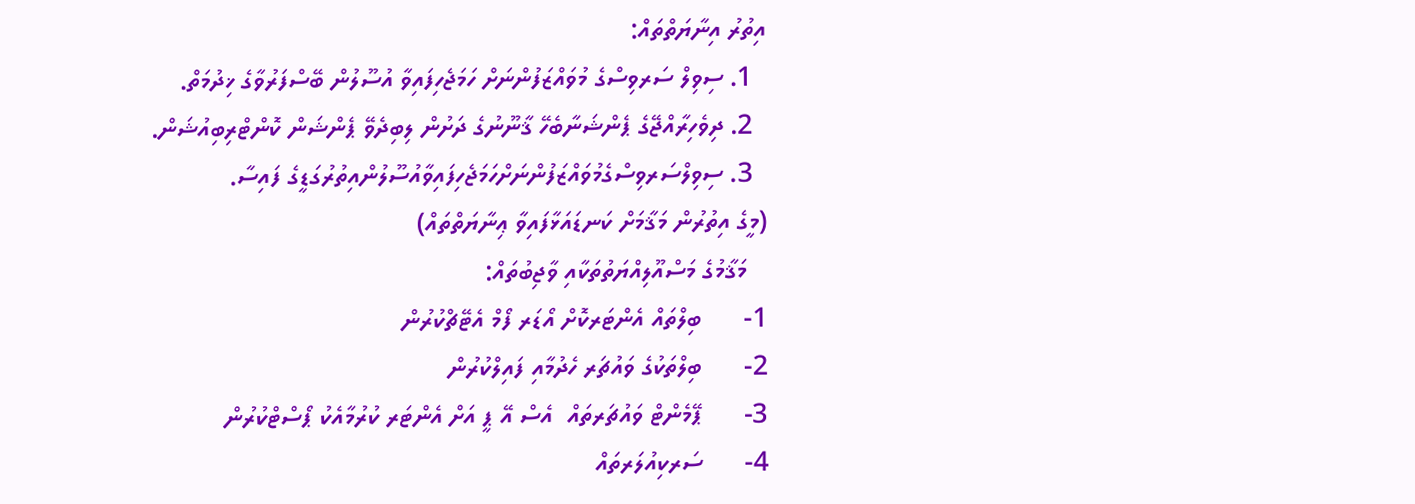އިތުރު އިނާޔަތްތައް:
  1. ސިވިލް ސަރވިސްގެ މުވައްޒަފުންނަށް ހަމަޖެހިފައިވާ އުސޫލުން ބޭސްފަރުވާގެ ޚިދުމަތް.
  2. ދިވެހިރާއްޖޭގެ ޕެންޝަނާބެހޭ ޤާނޫނުގެ ދަށުން ލިބިދެވޭ ޕެންޝަން ކޮންޓްރިބިއުޝަން.
  3. ސިވިލްސަރވިސްގެމުވައްޒަފުންނަށްހަމަޖެހިފައިވާއުސޫލުންއިތުރުގަޑީގެ ފައިސާ.
(މީގެ އިތުރުން މަޤާމަށް ކަނޑައަޅާފައިވާ ޢިނާޔަތްތައް)
   މަޤާމުގެ މަސްއޫލިއްޔަތުތަކާއި ވާޖިބުތައް:
1-      ބިލްތައް އެންޓަރކޮށް އޯޑަރ ފޯމް އެޓޭޗްކުރުން
2-      ބިލްތަކުގެ ވައުޗަރ ހެދުމާއި ފައިލްކުރުން
3-      ޕޭމެންޓް ވައުޗަރތައް  އެސް އޭ ޕީ އަށް އެންޓަރ ކުރުމާއެކު ޕޯސްޓްކުރުން
4-      ސަރކިއުލަރތައް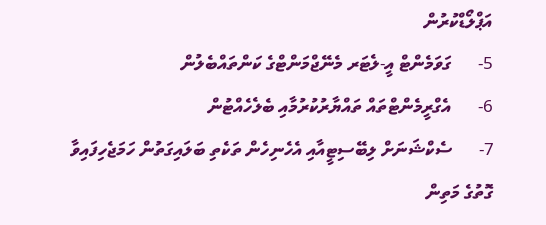އަޕްލޯޑްކުރުން
5-      ގަވަމެންޓް އީ-ލެޓަރ މެނޭޖްމަންޓްގެ ކަންތައްބެލުން
6-      އެގްރީމެންޓްތައް ތައްޔާރުކުރުމާއި ބެލެހެއްޓުން
7-      ސެކްޝަނަށް ލިބޭސިޓީއާއި އެހެނިހެން ތަކެތި ބަލައިގަތުން ހަމަޖެހިފައިވާ ގޮތުގެ މަތިން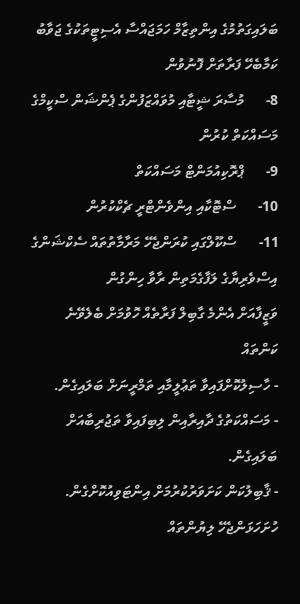ބަލައިގަތުމުގެ އިންތިޒާމް ހަމަޖައްސާ އެސިޓީތަކުގެ ޖަވާބު ކަމާބެހޭ ފަރާތަށް ފޮނުވުން
8-      މުސާރަ ޝީޓާއި މުވައްޒަފުންގެ ޕެންޝަން ސްކީމްގެ މަސައްކަތް ކުރުން
9-      ޕްރޮކިއުމަންޓް މަސައްކަތް
10-      ސްޓޮކާއި އިންވެންޓްރީ ޗެކްކުރުން
11-      ސްކޫލްގައި ކުރަންޖެހޭ މަރާމާތުތައް ސެކްޝަންގެ އިސްވެރިޔާގެ ލަފާގެމަތިން ރާވާ ހިންގުން
ވަޒީފާއަށް އެންމެ ގާބިލް ފަރާތެއް ހޮވުމަށް ބެލެވޭނެ ކަންތައް
- ހާސިލުކޮށްފައިވާ ތަޢުލީމާއި ތަމްރީނަށް ބަލައިގެން.
- މަސައްކަތުގެ ދާއިރާއިން ލިބިފައިވާ ތަޖުރިބާއަށް ބަލައިގެން.
- ޤާބިލުކަން ކަށަވަރުކުރުމަށް އިންޓަވިއުކޮށްގެން.
ހުށަހަޅަންޖެހޭ ލިޔުންތައް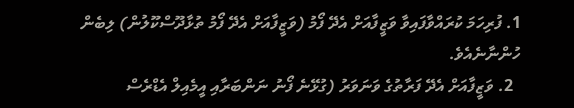1. ފުރިހަމަ ކުރައްވާފައިވާ ވަޒީފާއަށް އެދޭ ފޯމު (ވަޒީފާއަށް އެދޭ ފޯމު ތުޅާދޫސްކޫލުން) ލިބެން ހުންނާނެއެވެ.
  2. ވަޒީފާއަށް އެދޭ ފަރާތުގެ ވަނަވަރު (ގުޅޭނެ ފޯނު ނަންބަރާއި އީމެއިލް އެޑްރެސް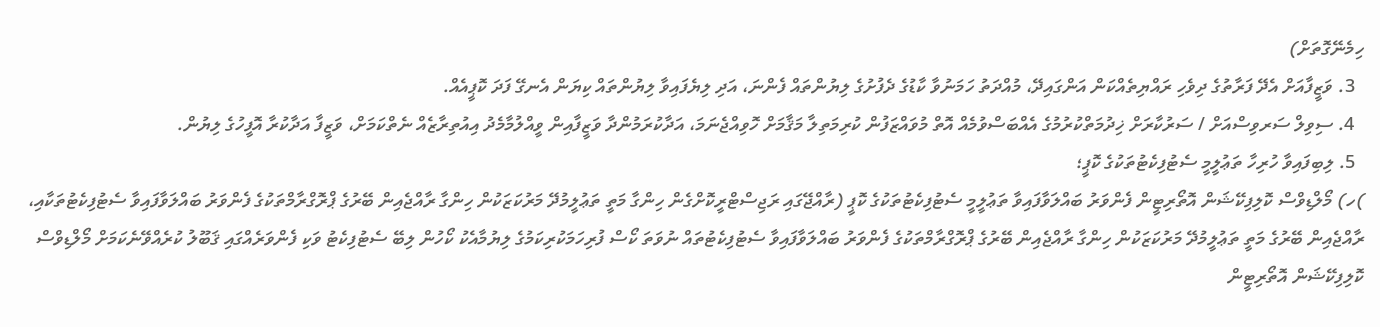ހިމެނޭގޮތަށް)
  3. ވަޒީފާއަށް އެދޭ ފަރާތުގެ ދިވެހި ރައްޔިތެއްކަން އަންގައިދޭ، މުއްދަތު ހަމަނުވާ ކާޑުގެ ދެފުށުގެ ލިޔުންތައް ފެންނަ، އަދި ލިޔެފައިވާ ލިޔުންތައް ކިޔަން އެނގޭ ފަދަ ކޮޕީއެއް.
  4. ސިވިލް ސަރވިސްއަށް / ސަރުކާރަށް ޚިދުމަތްކުރުމުގެ އެއްބަސްވުމެއް އޮތް މުވައްޒަފުން ކުރިމަތިލާ މަޤާމަށް ހޮވިއްޖެނަމަ، އަދާކުރަމުންދާ ވަޒީފާއިން ވީއްލުމާމެދު އިއުތިރާޒެއް ނެތްކަމަށް، ވަޒީފާ އަދާކުރާ އޮފީހުގެ ލިޔުން.
  5. ލިބިފައިވާ ހުރިހާ ތަޢުލީމީ ސެޓުފިކެޓުތަކުގެ ކޮޕީ؛
)ހ) މޯލްޑިވްސް ކޮލިފިކޭޝަން އޮތޯރިޓީން ފެންވަރު ބައްލަވާފައިވާ ތަޢުލީމީ ސެޓުފިކެޓުތަކުގެ ކޮޕީ (ރާއްޖޭގައި ރަޖިސްޓްރީކޮށްގެން ހިންގާ މަތީ ތަޢުލީމުދޭ މަރުކަޒަކުން ހިންގާ ރާއްޖެއިން ބޭރުގެ ޕްރޮގްރާމްތަކުގެ ފެންވަރު ބައްލަވާފައިވާ ސެޓުފިކެޓުތަކާއި، ރާއްޖެއިން ބޭރުގެ މަތީ ތަޢުލީމުދޭ މަރުކަޒަކުން ހިންގާ ރާއްޖެއިން ބޭރުގެ ޕްރޮގްރާމްތަކުގެ ފެންވަރު ބައްލަވާފައިވާ ސެޓުފިކެޓުތައް ނުވަތަ ކޯސް ފުރިހަމަކުރިކަމުގެ ލިޔުމާއެކު ކޯހުން ލިބޭ ސެޓުފިކެޓު ވަކި ފެންވަރެއްގައި ޤަބޫލު ކުރެއްވޭނެކަމަށް މޯލްޑިވްސް ކޮލިފިކޭޝަން އޮތޯރިޓީން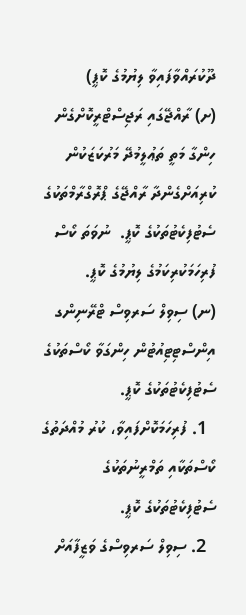ދޫކުރައްވާފައިވާ ލިޔުމުގެ ކޮޕީ)
(ށ) ރާއްޖޭގައި ރަޖިސްޓްރީކޮށްގެން ހިންގާ މަތީ ތަޢުލީމުދޭ މަރުކަޒަކުން ކުރިއަށްގެންދާ ރާއްޖޭގެ ޕްރޮގްރާމްތަކުގެ ސެޓުފިކެޓުތަކުގެ ކޮޕީ.  ނުވަތަ ކޯސް ފުރިހަމަކުރިކަމުގެ ލިޔުމުގެ ކޮޕީ.
(ނ) ސިވިލް ސަރވިސް ޓްރޭނިންގ އިންސްޓިޓިއުޓުން ހިންގަވާ ކޯސްތަކުގެ ސެޓުފިކެޓުތަކުގެ ކޮޕީ.
  1. ފުރިހަމަކޮށްފައިވާ، ކުރު މުއްދަތުގެ ކޯސްތަކާއި ތަމްރީނުތަކުގެ ސެޓުފިކެޓުތަކުގެ ކޮޕީ.
  2. ސިވިލް ސަރވިސްގެ ވަޒީފާއަށް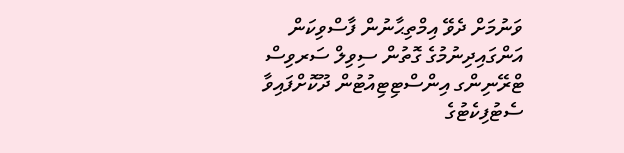ވަނުމަށް ދެވޭ އިމްތިޙާނުން ފާސްވިކަން އަންގައިދިނުމުގެ ގޮތުން ސިވިލް ސަރވިސް ޓްރޭނިންގ އިންސްޓިޓިއުޓުން ދޫކޮށްފައިވާ ސެޓުފިކެޓުގެ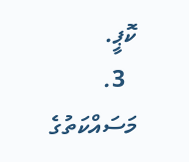ކޮޕީ.
  3. މަސައްކަތުގެ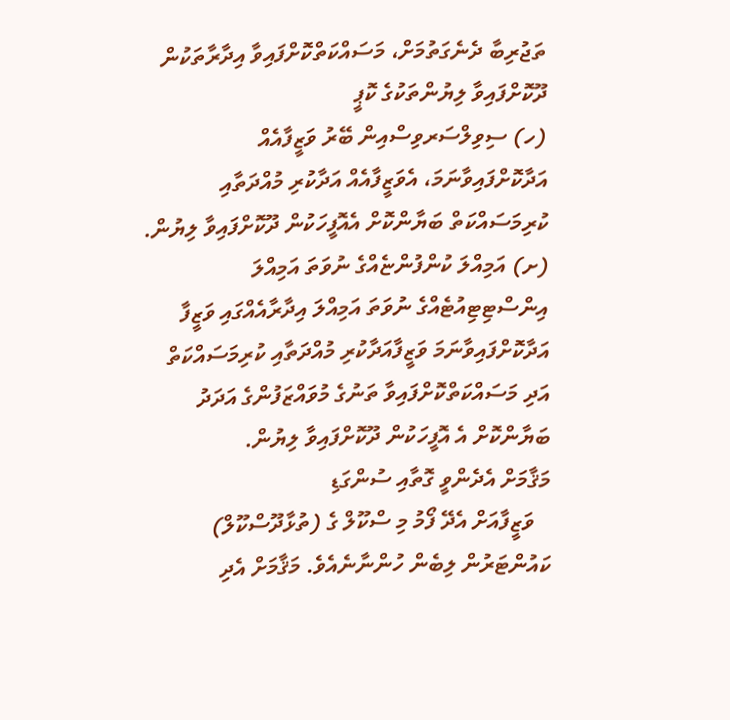ތަޖުރިބާ ދެނެގަތުމަށް، މަސައްކަތްކޮށްފައިވާ އިދާރާތަކުން ދޫކޮށްފައިވާ ލިޔުންތަކުގެ ކޮޕީ
(ހ) ސިވިލްސަރވިސްއިން ބޭރު ވަޒީފާއެއް އަދާކޮށްފައިވާނަމަ، އެވަޒީފާއެއް އަދާކުރި މުއްދަތާއި ކުރިމަސައްކަތް ބަޔާންކޮށް އެއޮފީހަކުން ދޫކޮށްފައިވާ ލިޔުން.
(ށ) އަމިއްލަ ކުންފުންޏެއްގެ ނުވަތަ އަމިއްލަ އިންސްޓިޓިއުޓެއްގެ ނުވަތަ އަމިއްލަ އިދާރާއެއްގައި ވަޒީފާ އަދާކޮށްފައިވާނަމަ ވަޒީފާއަދާކުރި މުއްދަތާއި ކުރިމަސައްކަތް އަދި މަސައްކަތްކޮށްފައިވާ ތަނުގެ މުވައްޒަފުންގެ އަދަދު ބަޔާންކޮށް އެ އޮފީހަކުން ދޫކޮށްފައިވާ ލިޔުން.
މަޤާމަށް އެދެންވީ ގޮތާއި ސުންގަޑި
   ވަޒީފާއަށް އެދޭ ފޯމު މި ސްކޫލް ގެ (ތުޅާދޫސްކޫލް) ކައުންޓަރުން ލިބެން ހުންނާނެއެވެ. މަޤާމަށް އެދި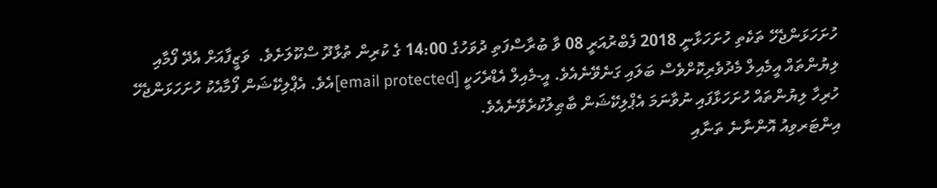ހުށަހަޅަންޖެހޭ ތަކެތި ހުށަހަޅާނީ 2018 ފެބްރުއަރީ 08 ވާ ބުރާސްފަތި ދުވަހުގެ 14:00 ގެ ކުރިން ތުޅާދޫ ސްކޫލަށެވެ.  ވަޒީފާއަށް އެދޭ ފޯމާއި ލިޔުންތައް އީމެއިލް މެދުވެރިކޮށްވެސް ބަލައި ގަނެވޭނެއެވެ. އީ-މެއިލް އެޑްރެހަކީ [email protected]އެވެ. އެޕްލިކޭޝަން ފޯމާއެކު ހުށަހަޅަންޖެހޭ ހުރިހާ ލިޔުންތައް ހުށަހަޅާފައި ނުވާނަމަ އެޕްލިކޭޝަން ބާޠިލުކުރެވޭނެއެވެ.
އިންޓަރވިއު އޮންނާނެ ތަނާއި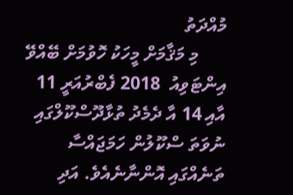މުއްދަތު
      މި މަޤާމަށް މީހަކު ހޮވުމަށް ބޭއްވޭ އިންޓަވިއު  2018 ފެބްރުއަރީ 11 އާއި 14 އާ ދެމެދު ތުޅާދޫސްކޫލްގައި  ނުވަތަ ސްކޫލުން ހަމަޖައްސާ ތަނެއްގައި އޮންނާނެއެވެ. އަދި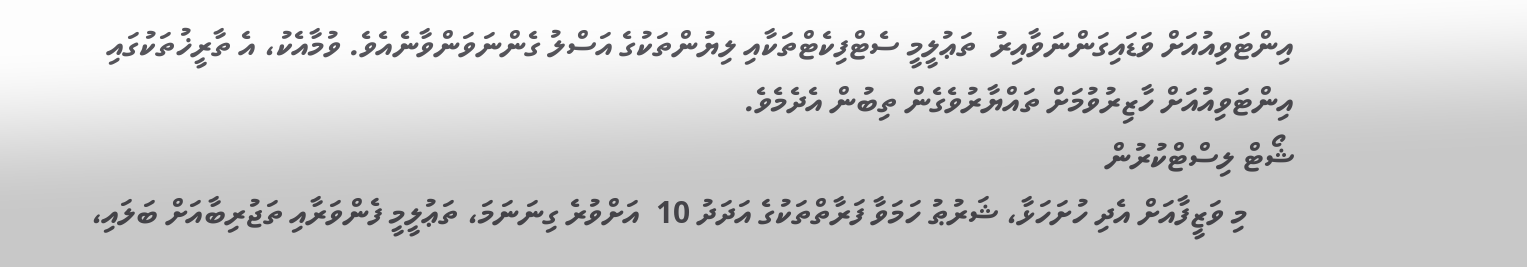އިންޓަވިއުއަށް ވަޑައިގަންނަވާއިރު  ތަޢުލީމީ ސެޓްފިކެޓްތަކާއި ލިޔުންތަކުގެ އަސްލު ގެންނަވަންވާނެއެވެ. ވުމާއެކު، އެ ތާރީޚުތަކުގައި އިންޓަވިއުއަށް ހާޒިރުވުމަށް ތައްޔާރުވެގެން ތިބުން އެދެމެވެ.
ޝޯޓް ލިސްޓްކުރުން
      މި ވަޒީފާއަށް އެދި ހުށަހަޅާ، ޝަރުޠު ހަމަވާ ފަރާތްތަކުގެ އަދަދު 10  އަށްވުރެ ގިނަނަމަ، ތަޢުލީމީ ފެންވަރާއި ތަޖުރިބާއަށް ބަލައި،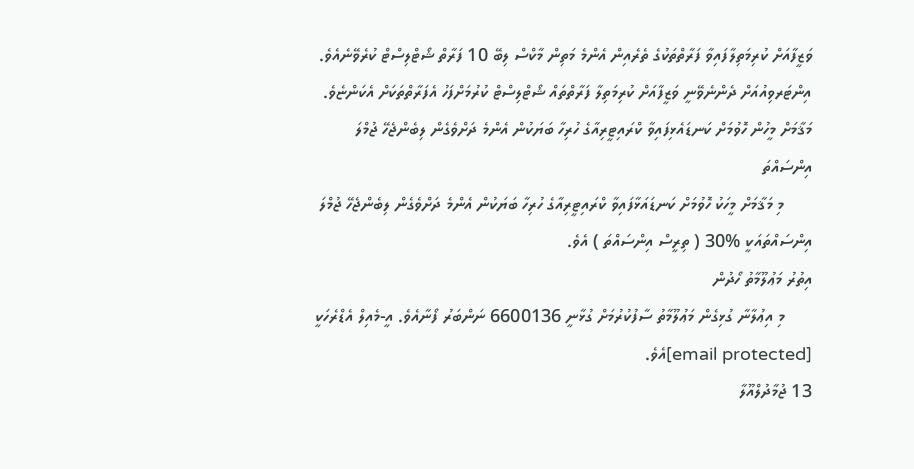ވަޒީފާއަށް ކުރިމަތިލާފައިވާ ފަރާތްތަކުގެ ތެރެއިން އެންމެ މަތިން މާކްސް ލިބޭ 10 ފަރާތް ޝޯޓްލިސްޓް ކުރެވޭނެއެވެ. އިންޓަރވިއުއަށް ދެންނެވޭނީ ވަޒީފާއަށް ކުރިމަތިލާ ފަރާތްތައް ޝޯޓްލިސްޓް ކުރުމަށްފަހު އެފަރާތްތަކަށް އެކަންޏެވެ.
މަޤާމަށް މީހުން ހޮވުމަށް ކަނޑައެޅިފައިވާ ކްރައިޓީރިއާގެ ހުރިހާ ބަޔަކުން އެންމެ ދަށްވެގެން ލިބެންޖެހޭ ޖުމްލަ އިންސައްތަ
      މި މަޤާމަށް މީހަކު ހޮވުމަށް ކަނޑައަޅާފައިވާ ކްރައިޓީރިއާގެ ހުރިހާ ބަޔަކުން އެންމެ ދަށްވެގެން ލިބެންޖެހޭ ޖުމްލަ އިންސައްތައަކީ %30 ( ތިރީސް އިންސައްތަ ) އެވެ.
އިތުރު މަޢުލޫމާތު ހޯދުން
      މި އިޢުލާނާ ގުޅިގެން މަޢުލޫމާތު ސާފުކުރުމަށް ގުޅާނީ 6600136 ނަންބަރު ފޯނާއެވެ. އީ-މެއިލް އެޑްރެހަކީ [email protected]އެވެ.
13 ޖުމާދުލްއޫލާ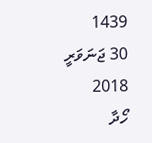1439
30 ޖަނަވަރީ 2018
ހޯދާ